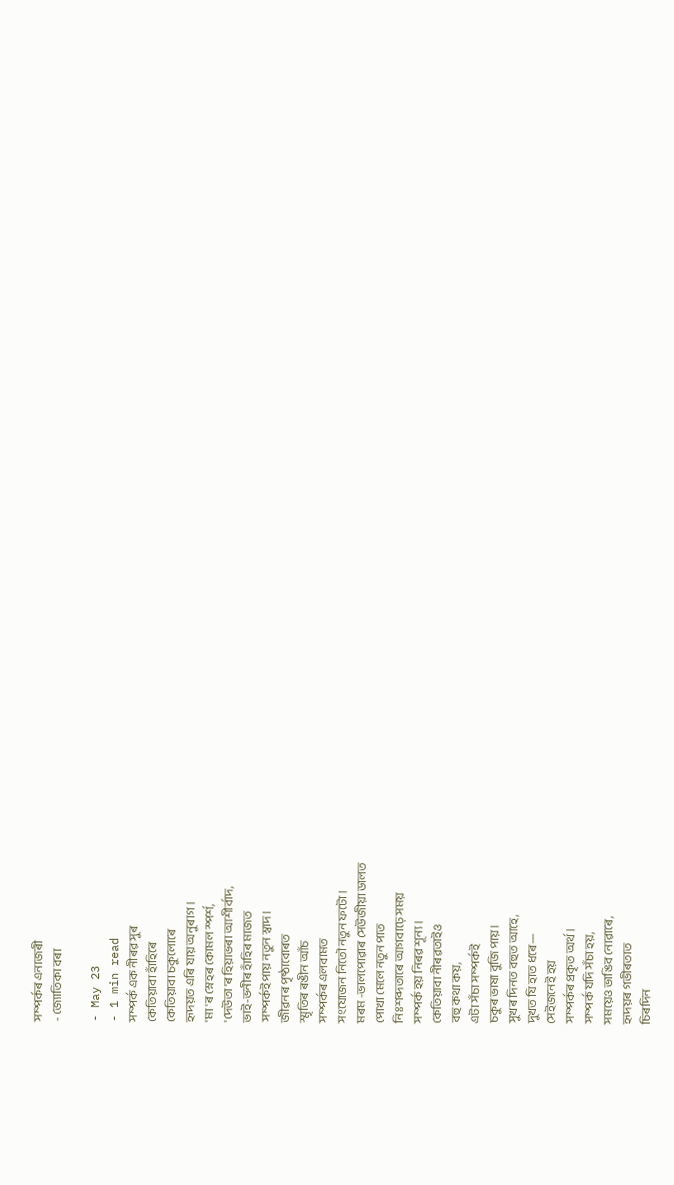সম্পৰ্কৰ এনাজৰী
- জ্যোতিকা বৰা

- May 23
- 1 min read
সম্পৰ্ক এক নীৰৱ সুৰ
কেতিয়াবা হাঁহিৰে
কেতিয়াবা চকুলোৰে
হৃদয়ত এৰি যায় অনুৰাগ ।
'মা'ৰ স্নেহৰ কোমল স্পৰ্শ,
'দেউতা'ৰ হিয়াভৰা আশীৰ্বাদ,
ভাই-ভনীৰ হাঁহিৰ মাজত
সম্পৰ্কই পায় নতুন স্বাদ।
জীৱনৰ পৃষ্ঠাবোৰত
স্মৃতিৰ ৰঙীন আঁচ
সম্পৰ্কৰ এলবামত
সংযোজন নিতৌ নতুন ফটো ।
মৰম -ভালপোৱাৰ সেউজীয়া ডালত
পোখা মেলে নতুন পাত
নিঃশব্দতাৰে আগবাঢ়ে সময়
সম্পৰ্ক হয় নিৰৱ শূন্য ।
কেতিয়াবা নীৰৱতাইও
বহু কথা কয়,
এটা সঁচা সম্পৰ্কই
চকুৰ ভাষা বুজি পায়।
সুখৰ দিনত বহুত আহে,
দুখত যি হাত ধৰে—
সেইজনেই হয়
সম্পৰ্কৰ প্ৰকৃত অৰ্থ।
সম্পৰ্ক যদি সঁচা হয়,
সময়েও ভাঙিব নোৱাৰে,
হৃদয়ৰ গভীৰতাত
চিৰদিন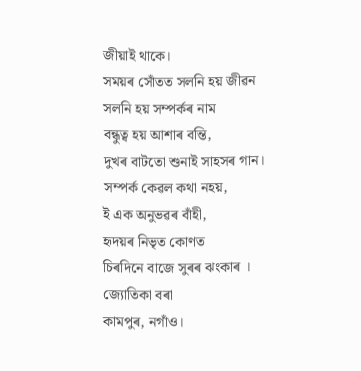জীয়াই থাকে।
সময়ৰ সোঁতত সলনি হয় জীৱন
সলনি হয় সম্পৰ্কৰ নাম
বন্ধুত্ব হয় আশাৰ বন্তি,
দুখৰ বাটতো শুনাই সাহসৰ গান।
সম্পৰ্ক কেৱল কথা নহয়,
ই এক অনুভৱৰ বাঁহী,
হৃদয়ৰ নিভৃত কোণত
চিৰদিনে বাজে সুৰৰ ঝংকাৰ ।
জ্যোতিকা বৰা
কামপুৰ, নগাঁও।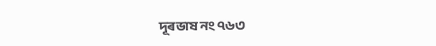দূৰভাষ নং ৭৬৩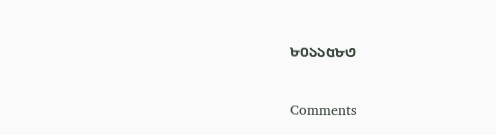৮০১১৫৮৩


Comments